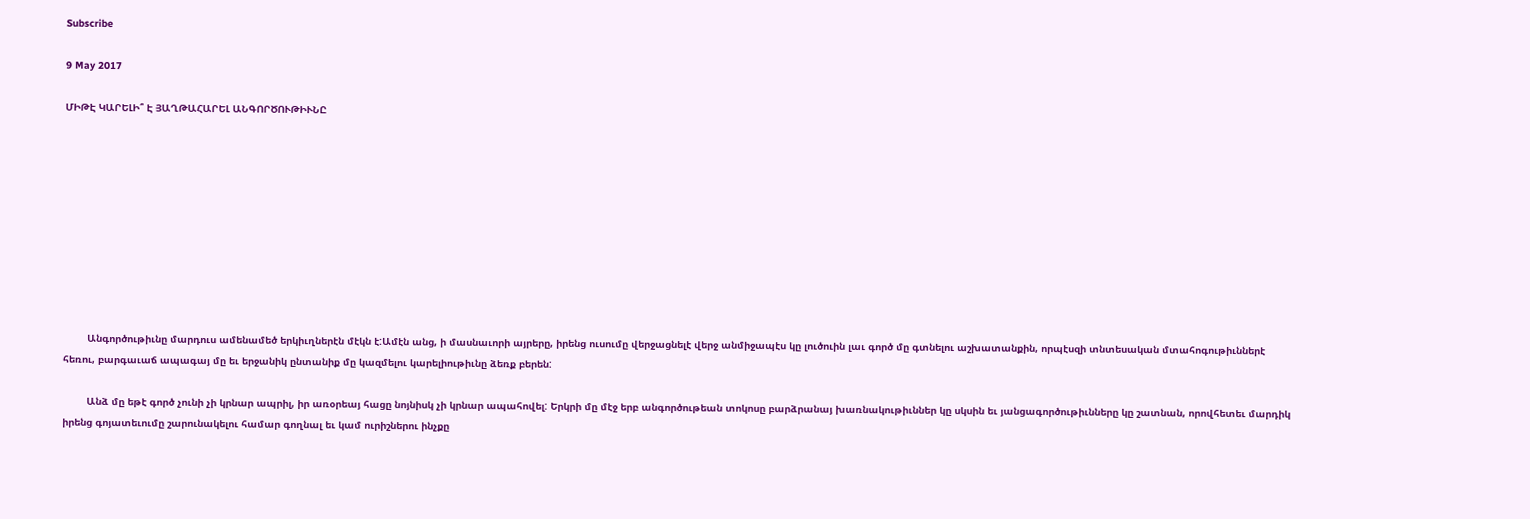Subscribe

9 May 2017

ՄԻԹԷ ԿԱՐԵԼԻ՞ Է ՅԱՂԹԱՀԱՐԵԼ ԱՆԳՈՐԾՈՒԹԻՒՆԸ










        Անգործութիւնը մարդուս ամենամեծ երկիւղներէն մէկն է:Ամէն անց, ի մասնաւորի այրերը, իրենց ուսումը վերջացնելէ վերջ անմիջապէս կը լուծուին լաւ գործ մը գտնելու աշխատանքին, որպէսզի տնտեսական մտահոգութիւններէ հեռու, բարգաւաճ ապագայ մը եւ երջանիկ ընտանիք մը կազմելու կարելիութիւնը ձեռք բերեն:

        Անձ մը եթէ գործ չունի չի կրնար ապրիլ, իր առօրեայ հացը նոյնիսկ չի կրնար ապահովել: Երկրի մը մէջ երբ անգործութեան տոկոսը բարձրանայ խառնակութիւններ կը սկսին եւ յանցագործութիւնները կը շատնան, որովհետեւ մարդիկ իրենց գոյատեւումը շարունակելու համար գողնալ եւ կամ ուրիշներու ինչքը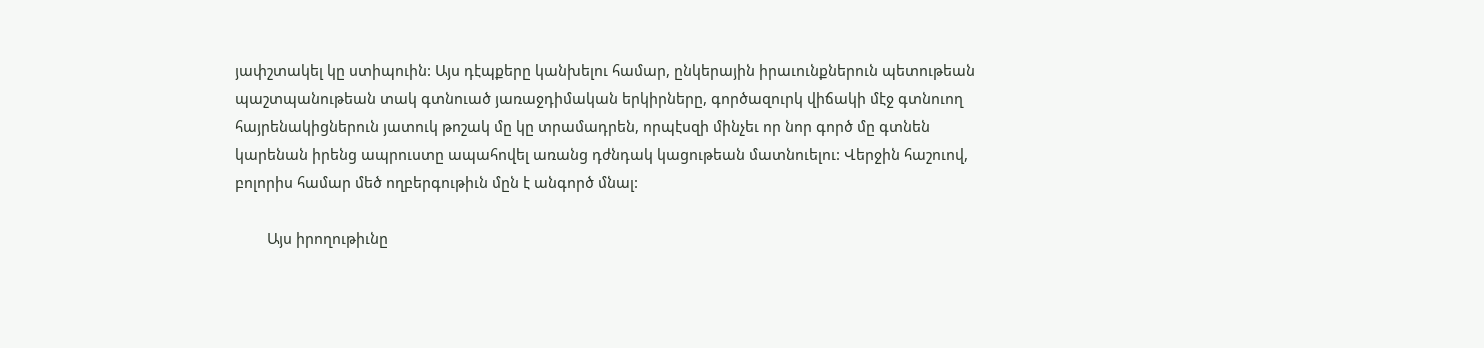յափշտակել կը ստիպուին: Այս դէպքերը կանխելու համար, ընկերային իրաւունքներուն պետութեան պաշտպանութեան տակ գտնուած յառաջդիմական երկիրները, գործազուրկ վիճակի մէջ գտնուող հայրենակիցներուն յատուկ թոշակ մը կը տրամադրեն, որպէսզի մինչեւ որ նոր գործ մը գտնեն կարենան իրենց ապրուստը ապահովել առանց դժնդակ կացութեան մատնուելու: Վերջին հաշուով, բոլորիս համար մեծ ողբերգութիւն մըն է անգործ մնալ:

        Այս իրողութիւնը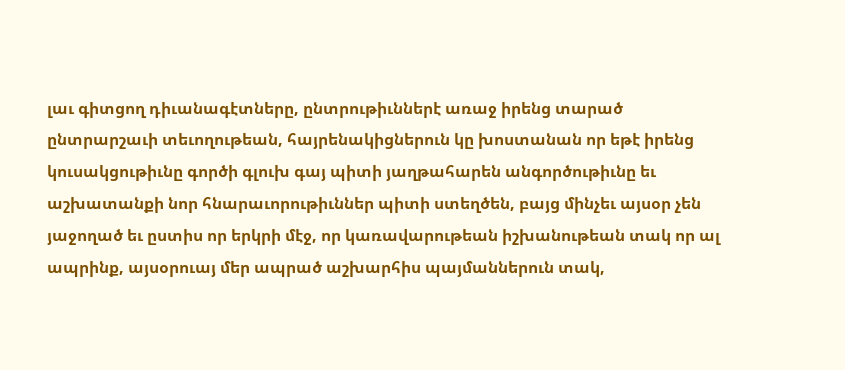լաւ գիտցող դիւանագէտները, ընտրութիւններէ առաջ իրենց տարած ընտրարշաւի տեւողութեան, հայրենակիցներուն կը խոստանան որ եթէ իրենց կուսակցութիւնը գործի գլուխ գայ պիտի յաղթահարեն անգործութիւնը եւ աշխատանքի նոր հնարաւորութիւններ պիտի ստեղծեն, բայց մինչեւ այսօր չեն յաջողած եւ ըստիս որ երկրի մէջ, որ կառավարութեան իշխանութեան տակ որ ալ ապրինք, այսօրուայ մեր ապրած աշխարհիս պայմաններուն տակ,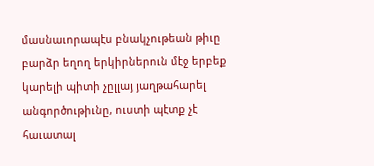մասնաւորապէս բնակչութեան թիւը բարձր եղող երկիրներուն մէջ երբեք կարելի պիտի չըլլայ յաղթահարել անգործութիւնը, ուստի պէտք չէ հաւատալ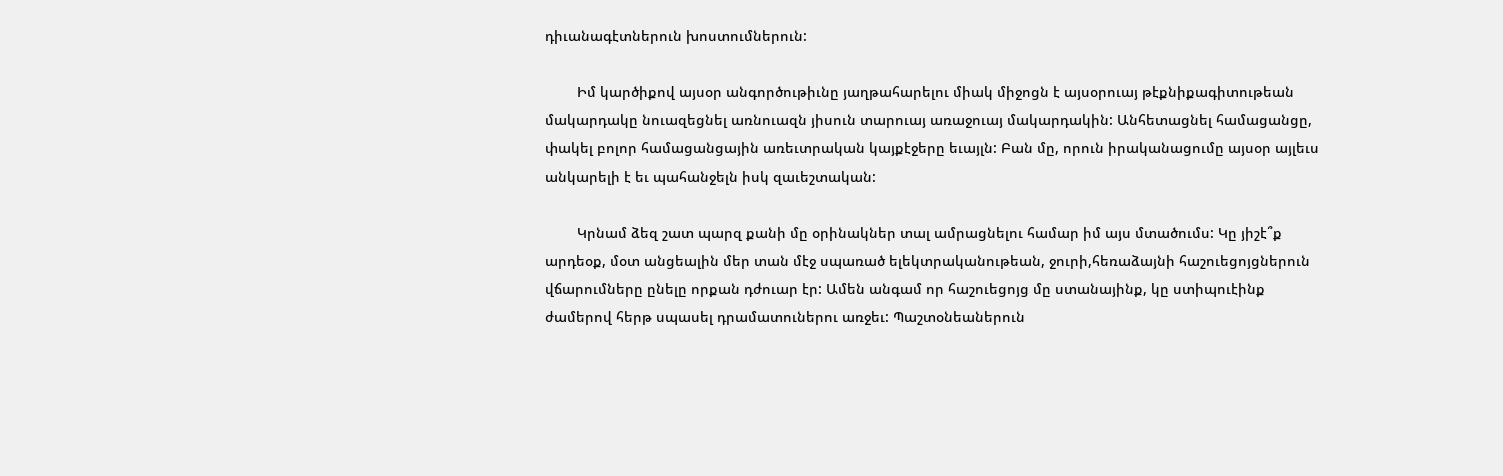դիւանագէտներուն խոստումներուն:

        Իմ կարծիքով այսօր անգործութիւնը յաղթահարելու միակ միջոցն է այսօրուայ թէքնիքագիտութեան մակարդակը նուազեցնել առնուազն յիսուն տարուայ առաջուայ մակարդակին: Անհետացնել համացանցը, փակել բոլոր համացանցային առեւտրական կայքէջերը եւայլն: Բան մը, որուն իրականացումը այսօր այլեւս անկարելի է եւ պահանջելն իսկ զաւեշտական:

        Կրնամ ձեզ շատ պարզ քանի մը օրինակներ տալ ամրացնելու համար իմ այս մտածումս: Կը յիշէ՞ք արդեօք, մօտ անցեալին մեր տան մէջ սպառած ելեկտրականութեան, ջուրի,հեռաձայնի հաշուեցոյցներուն վճարումները ընելը որքան դժուար էր: Ամեն անգամ որ հաշուեցոյց մը ստանայինք, կը ստիպուէինք ժամերով հերթ սպասել դրամատուներու առջեւ: Պաշտօնեաներուն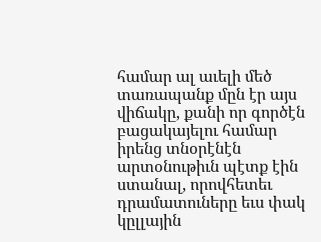համար ալ աւելի մեծ տառապանք մըն էր այս վիճակը, քանի որ գործէն բացակայելու համար իրենց տնօրէնէն արտօնութիւն պէտք էին ստանալ, որովհետեւ դրամատուները եւս փակ կըլլային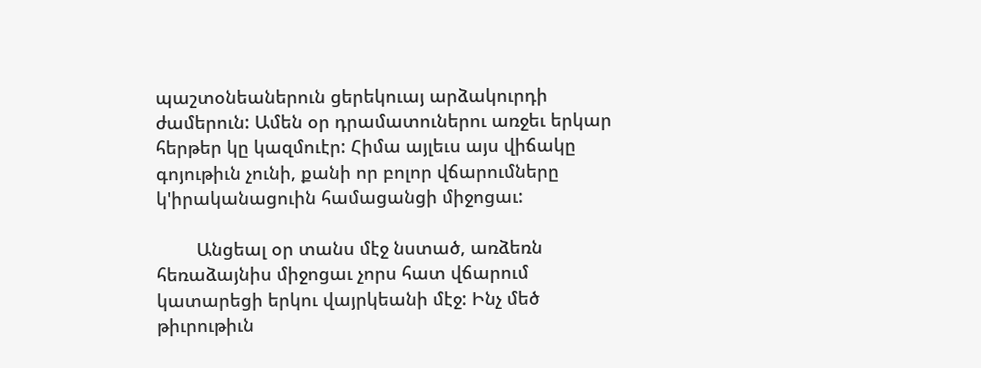պաշտօնեաներուն ցերեկուայ արձակուրդի ժամերուն: Ամեն օր դրամատուներու առջեւ երկար հերթեր կը կազմուէր: Հիմա այլեւս այս վիճակը գոյութիւն չունի, քանի որ բոլոր վճարումները կ'իրականացուին համացանցի միջոցաւ:

        Անցեալ օր տանս մէջ նստած, առձեռն հեռաձայնիս միջոցաւ չորս հատ վճարում կատարեցի երկու վայրկեանի մէջ: Ինչ մեծ թիւրութիւն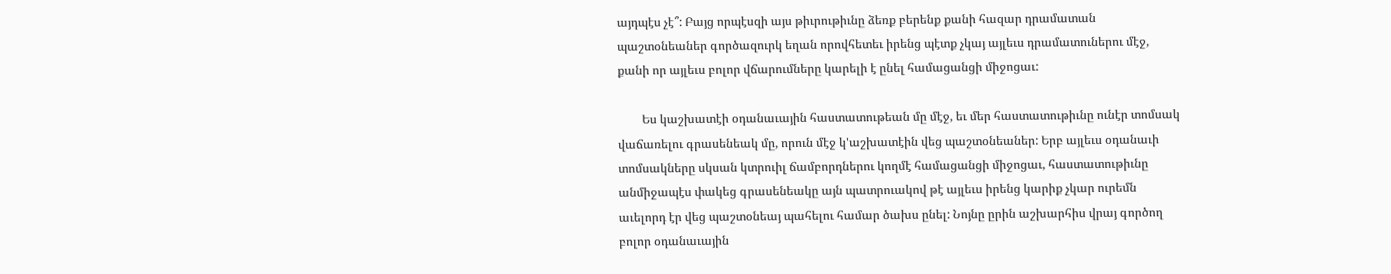այդպէս չէ՞: Բայց որպէսզի այս թիւրութիւնը ձեռք բերենք քանի հազար դրամատան պաշտօնեաներ գործազուրկ եղան որովհետեւ իրենց պէտք չկայ այլեւս դրամատուներու մէջ, քանի որ այլեւս բոլոր վճարումները կարելի է ընել համացանցի միջոցաւ:

        Ես կաշխատէի օդանաւային հաստատութեան մը մէջ, եւ մեր հաստատութիւնը ունէր տոմսակ վաճառելու գրասենեակ մը, որուն մէջ կ'աշխատէին վեց պաշտօնեաներ: Երբ այլեւս օդանաւի տոմսակները սկսան կտրուիլ ճամբորդներու կողմէ համացանցի միջոցաւ, հաստատութիւնը անմիջապէս փակեց գրասենեակը այն պատրուակով թէ այլեւս իրենց կարիք չկար ուրեմն աւելորդ էր վեց պաշտօնեայ պահելու համար ծախս ընել: Նոյնը ըրին աշխարհիս վրայ գործող բոլոր օդանաւային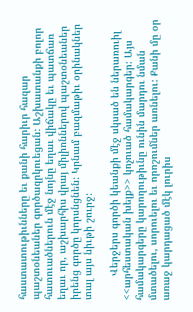հաստատութիւնները եւ քանի հարիւր հազար պաշտօնեաներ գործազրկուեցան: Աշխատանքի բոլոր հատուածներուն մէջ նոյնը եղաւ վիճակը եւ պատճառ եղաւ որ, աշխարհիս վրայ միլիոններով պաշտօնեաներ իրենց գործը կորսնցնեն: Կրնամ բազմաթիւ օրինակներ տալ այս նիւթի շուրջ:

        Վերջերս գործի կեանքի մէջ սկսած են ներառուիլ <<արհեստական խելք>> կոչուած համակարգեր: Այս համակարգերը կարողութիւնը ունին մարդու նման մտածելու, սորուելու եւ որոշումներ առնելու: Քանի մը օր առաջ կարդացած մէկ լուրիս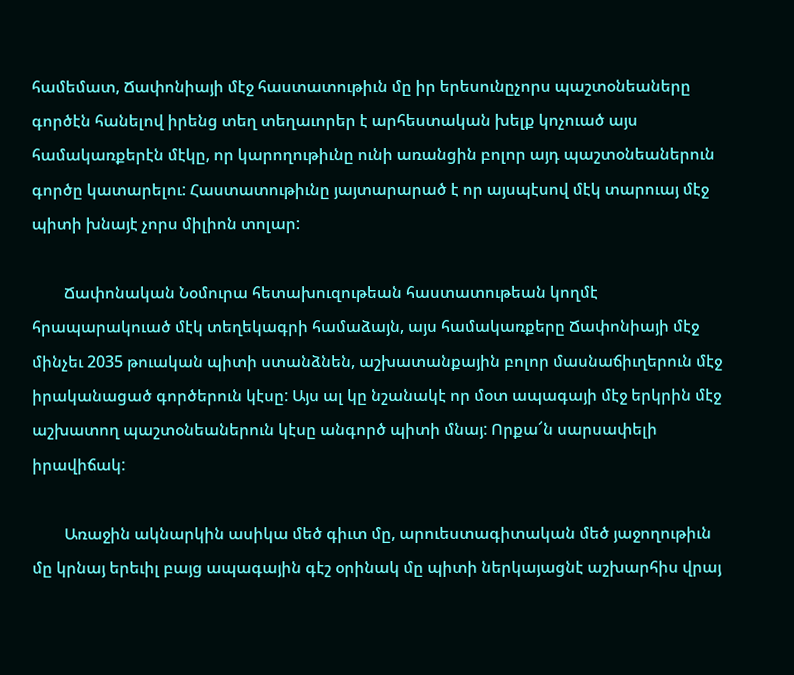համեմատ, Ճափոնիայի մէջ հաստատութիւն մը իր երեսունըչորս պաշտօնեաները գործէն հանելով իրենց տեղ տեղաւորեր է արհեստական խելք կոչուած այս համակառքերէն մէկը, որ կարողութիւնը ունի առանցին բոլոր այդ պաշտօնեաներուն գործը կատարելու: Հաստատութիւնը յայտարարած է որ այսպէսով մէկ տարուայ մէջ պիտի խնայէ չորս միլիոն տոլար:

        Ճափոնական Նօմուրա հետախուզութեան հաստատութեան կողմէ հրապարակուած մէկ տեղեկագրի համաձայն, այս համակառքերը Ճափոնիայի մէջ մինչեւ 2035 թուական պիտի ստանձնեն, աշխատանքային բոլոր մասնաճիւղերուն մէջ իրականացած գործերուն կէսը: Այս ալ կը նշանակէ որ մօտ ապագայի մէջ երկրին մէջ աշխատող պաշտօնեաներուն կէսը անգործ պիտի մնայ: Որքա՜ն սարսափելի իրավիճակ:

        Առաջին ակնարկին ասիկա մեծ գիւտ մը, արուեստագիտական մեծ յաջողութիւն մը կրնայ երեւիլ բայց ապագային գէշ օրինակ մը պիտի ներկայացնէ աշխարհիս վրայ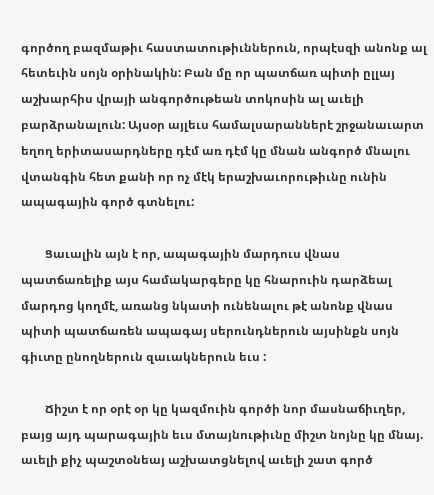գործող բազմաթիւ հաստատութիւններուն, որպէսզի անոնք ալ հետեւին սոյն օրինակին: Բան մը որ պատճառ պիտի ըլլայ աշխարհիս վրայի անգործութեան տոկոսին ալ աւելի բարձրանալուն: Այսօր այլեւս համալսարաններէ շրջանաւարտ եղող երիտասարդները դէմ առ դէմ կը մնան անգործ մնալու վտանգին հետ քանի որ ոչ մէկ երաշխաւորութիւնը ունին ապագային գործ գտնելու:

        Ցաւալին այն է որ, ապագային մարդուս վնաս պատճառելիք այս համակարգերը կը հնարուին դարձեալ մարդոց կողմէ, առանց նկատի ունենալու թէ անոնք վնաս պիտի պատճառեն ապագայ սերունդներուն այսինքն սոյն գիւտը ընողներուն զաւակներուն եւս :

        Ճիշտ է որ օրէ օր կը կազմուին գործի նոր մասնաճիւղեր, բայց այդ պարագային եւս մտայնութիւնը միշտ նոյնը կը մնայ. աւելի քիչ պաշտօնեայ աշխատցնելով աւելի շատ գործ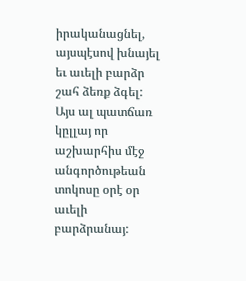իրականացնել, այսպէսով խնայել եւ աւելի բարձր շահ ձեռք ձգել: Այս ալ պատճառ կըլլայ որ աշխարհիս մէջ անգործութեան տոկոսը օրէ օր աւելի բարձրանայ: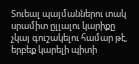Տուեալ պայմաններու տակ սրամիտ ըլլալու կարիքը չկայ գուշակելու համար թէ, երբեք կարելի պիտի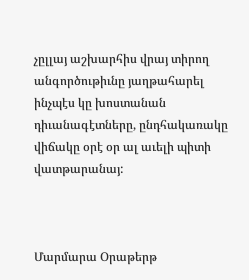չըլլայ աշխարհիս վրայ տիրող անգործութիւնը յաղթահարել ինչպէս կը խոստանան դիւանագէտները, ընդհակառակը վիճակը օրէ օր ալ աւելի պիտի վատթարանայ:



Մարմարա Օրաթերթ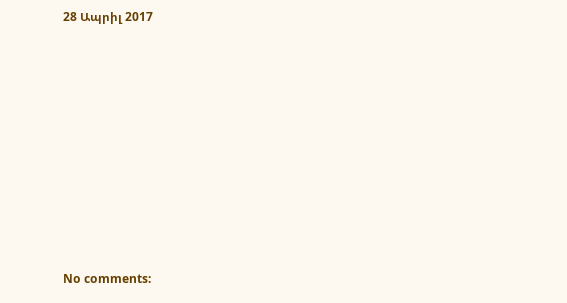28 Ապրիլ 2017















No comments: